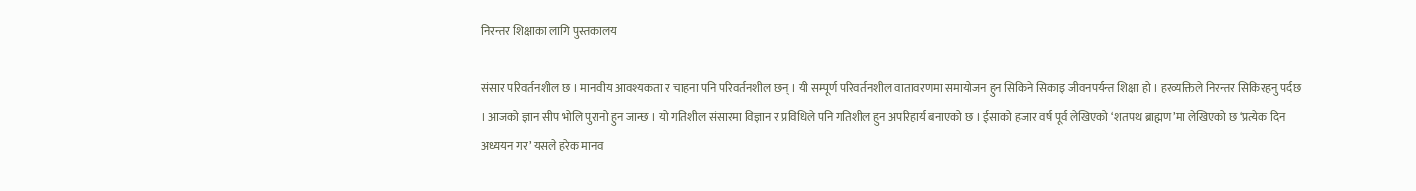निरन्तर शिक्षाका लागि पुस्तकालय

संसार परिवर्तनशील छ । मानवीय आवश्यकता र चाहना पनि परिवर्तनशील छन् । यी सम्पूर्ण परिवर्तनशील वातावरणमा समायोजन हुन सिकिने सिकाइ जीवनपर्यन्त शिक्षा हो । हरव्यक्तिले निरन्तर सिकिरहनु पर्दछ । आजको ज्ञान सीप भोलि पुरानो हुन जान्छ । यो गतिशील संसारमा विज्ञान र प्रविधिले पनि गतिशील हुन अपरिहार्य बनाएको छ । ईसाको हजार वर्ष पूर्व लेखिएको ‘शतपथ ब्राह्मण’मा लेखिएको छ ‘प्रत्येक दिन अध्ययन गर’ यसले हरेक मानव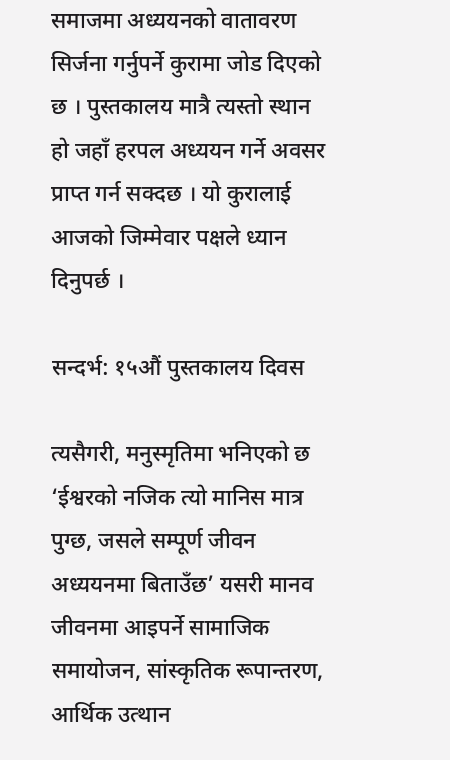समाजमा अध्ययनको वातावरण सिर्जना गर्नुपर्ने कुरामा जोड दिएको छ । पुस्तकालय मात्रै त्यस्तो स्थान हो जहाँ हरपल अध्ययन गर्ने अवसर प्राप्त गर्न सक्दछ । यो कुरालाई आजको जिम्मेवार पक्षले ध्यान दिनुपर्छ ।

सन्दर्भ: १५औं पुस्तकालय दिवस

त्यसैगरी, मनुस्मृतिमा भनिएको छ ‘ईश्वरको नजिक त्यो मानिस मात्र पुग्छ, जसले सम्पूर्ण जीवन अध्ययनमा बिताउँछ’ यसरी मानव जीवनमा आइपर्ने सामाजिक समायोजन, सांस्कृतिक रूपान्तरण, आर्थिक उत्थान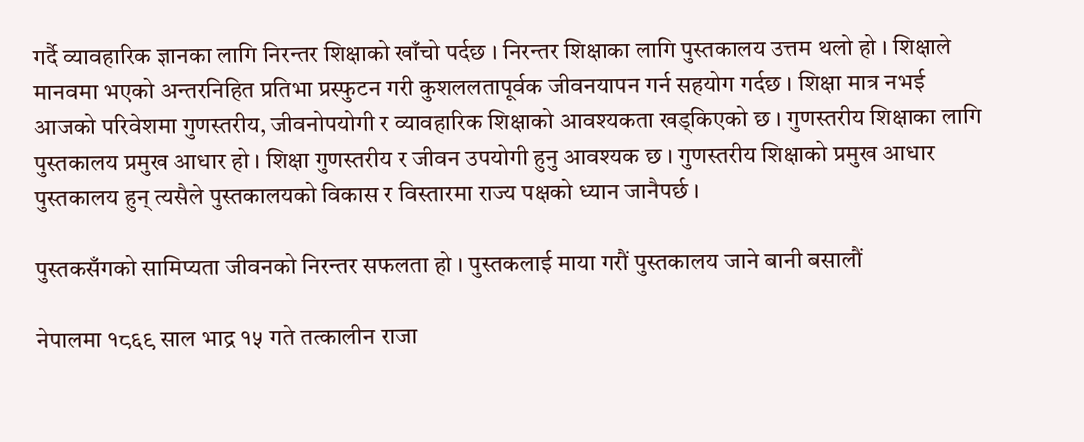गर्दै व्यावहारिक ज्ञानका लागि निरन्तर शिक्षाको खाँचो पर्दछ । निरन्तर शिक्षाका लागि पुस्तकालय उत्तम थलो हो । शिक्षाले मानवमा भएको अन्तरनिहित प्रतिभा प्रस्फुटन गरी कुशललतापूर्वक जीवनयापन गर्न सहयोग गर्दछ । शिक्षा मात्र नभई आजको परिवेशमा गुणस्तरीय, जीवनोपयोगी र व्यावहारिक शिक्षाको आवश्यकता खड्किएको छ । गुणस्तरीय शिक्षाका लागि पुस्तकालय प्रमुख आधार हो । शिक्षा गुणस्तरीय र जीवन उपयोगी हुनु आवश्यक छ । गुणस्तरीय शिक्षाको प्रमुख आधार पुस्तकालय हुन् त्यसैले पुस्तकालयको विकास र विस्तारमा राज्य पक्षको ध्यान जानैपर्छ ।

पुस्तकसँगको सामिप्यता जीवनको निरन्तर सफलता हो । पुस्तकलाई माया गरौं पुस्तकालय जाने बानी बसालौं

नेपालमा १८६९ साल भाद्र १५ गते तत्कालीन राजा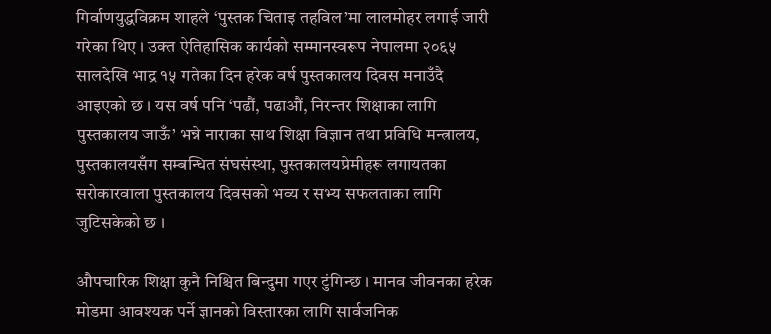गिर्वाणयुद्धविक्रम शाहले ‘पुस्तक चिताइ तहविल’मा लालमोहर लगाई जारी गरेका थिए । उक्त ऐतिहासिक कार्यको सम्मानस्वरूप नेपालमा २०६५ सालदेखि भाद्र १५ गतेका दिन हरेक वर्ष पुस्तकालय दिवस मनाउँदै आइएको छ । यस वर्ष पनि ‘पढौं, पढाऔं, निरन्तर शिक्षाका लागि पुस्तकालय जाऊँ’ भन्ने नाराका साथ शिक्षा विज्ञान तथा प्रविधि मन्त्रालय, पुस्तकालयसँग सम्बन्धित संघसंस्था, पुस्तकालयप्रेमीहरू लगायतका सरोकारवाला पुस्तकालय दिवसको भव्य र सभ्य सफलताका लागि जुटिसकेको छ ।

औपचारिक शिक्षा कुनै निश्चित बिन्दुमा गएर टुंगिन्छ । मानव जीवनका हरेक मोडमा आवश्यक पर्ने ज्ञानको विस्तारका लागि सार्वजनिक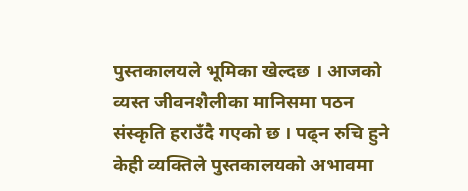पुस्तकालयले भूमिका खेल्दछ । आजको व्यस्त जीवनशैलीका मानिसमा पठन संस्कृति हराउँदै गएको छ । पढ्न रुचि हुने केही व्यक्तिले पुस्तकालयको अभावमा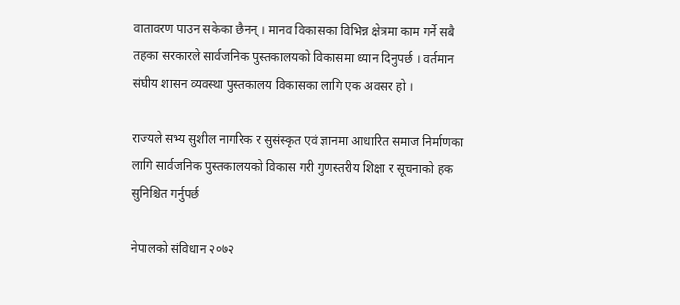वातावरण पाउन सकेका छैनन् । मानव विकासका विभिन्न क्षेत्रमा काम गर्ने सबै तहका सरकारले सार्वजनिक पुस्तकालयको विकासमा ध्यान दिनुपर्छ । वर्तमान संघीय शासन व्यवस्था पुस्तकालय विकासका लागि एक अवसर हो ।

राज्यले सभ्य सुशील नागरिक र सुसंस्कृत एवं ज्ञानमा आधारित समाज निर्माणका लागि सार्वजनिक पुस्तकालयको विकास गरी गुणस्तरीय शिक्षा र सूचनाको हक सुनिश्चित गर्नुपर्छ

नेपालको संविधान २०७२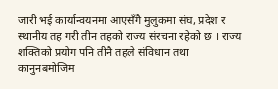जारी भई कार्यान्वयनमा आएसँगै मुलुकमा संघ, प्रदेश र स्थानीय तह गरी तीन तहको राज्य संरचना रहेको छ । राज्य शक्तिको प्रयोग पनि तीनै तहले संविधान तथा कानुनबमोजिम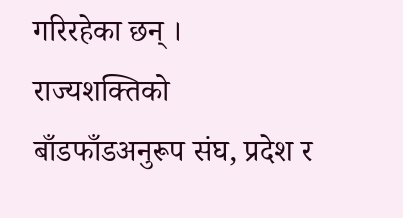गरिरहेका छन् । राज्यशक्तिको बाँडफाँडअनुरूप संघ, प्रदेश र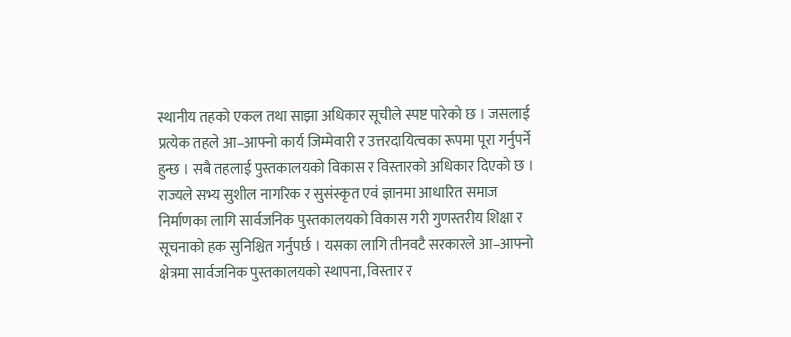स्थानीय तहको एकल तथा साझा अधिकार सूचीले स्पष्ट पारेको छ । जसलाई प्रत्येक तहले आ–आफ्नो कार्य जिम्मेवारी र उत्तरदायित्वका रूपमा पूरा गर्नुपर्ने हुन्छ । सबै तहलाई पुस्तकालयको विकास र विस्तारको अधिकार दिएको छ । राज्यले सभ्य सुशील नागरिक र सुसंस्कृत एवं ज्ञानमा आधारित समाज निर्माणका लागि सार्वजनिक पुस्तकालयको विकास गरी गुणस्तरीय शिक्षा र सूचनाको हक सुनिश्चित गर्नुपर्छ । यसका लागि तीनवटै सरकारले आ–आफ्नो क्षेत्रमा सार्वजनिक पुस्तकालयको स्थापना, विस्तार र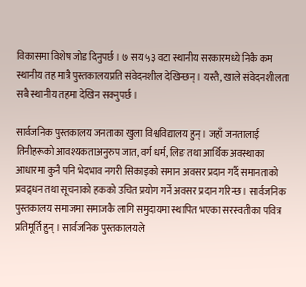विकासमा विशेष जोड दिनुपर्छ । ७ सय ५३ वटा स्थानीय सरकारमध्ये निकै कम स्थानीय तह मात्रै पुस्तकालयप्रति संवेदनशील देखिन्छन् । यस्तै, खाले संवेदनशीलता सबै स्थानीय तहमा देखिन सक्नुपर्छ ।

सार्वजनिक पुस्तकालय जनताका खुला विश्वविद्यालय हुन् । जहाँ जनतालाई तिनीहरूको आवश्यकताअनुरुप जात, वर्ग धर्म, लिङ तथा आर्थिक अवस्थाका आधारमा कुनै पनि भेदभाव नगरी सिकाइको समान अवसर प्रदान गर्दै समानताको प्रवद्र्धन तथा सूचनाको हकको उचित प्रयोग गर्ने अवसर प्रदान गरिन्छ । सार्वजनिक पुस्तकालय समाजमा समाजकै लागि समुदायमा स्थापित भएका सरस्वतीका पवित्र प्रतिमूर्ति हुन् । सार्वजनिक पुस्तकालयले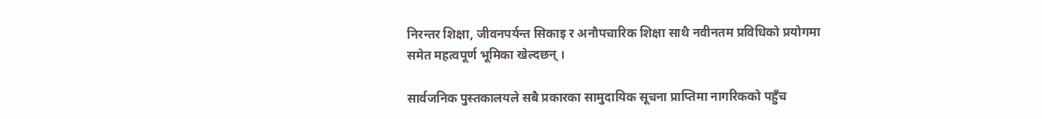निरन्तर शिक्षा, जीवनपर्यन्त सिकाइ र अनौपचारिक शिक्षा साथै नवीनतम प्रविधिको प्रयोगमा समेत महत्वपूर्ण भूमिका खेल्दछन् ।

सार्वजनिक पुस्तकालयले सबै प्रकारका सामुदायिक सूचना प्राप्तिमा नागरिकको पहुँच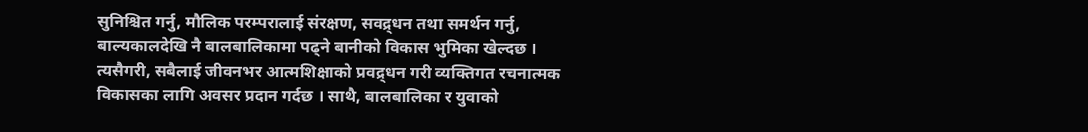सुनिश्चित गर्नु, मौलिक परम्परालाई संरक्षण, सवद्र्धन तथा समर्थन गर्नु, बाल्यकालदेखि नै बालबालिकामा पढ्ने बानीको विकास भुमिका खेल्दछ । त्यसैगरी, सबैलाई जीवनभर आत्मशिक्षाको प्रवद्र्धन गरी व्यक्तिगत रचनात्मक विकासका लागि अवसर प्रदान गर्दछ । साथै, बालबालिका र युवाको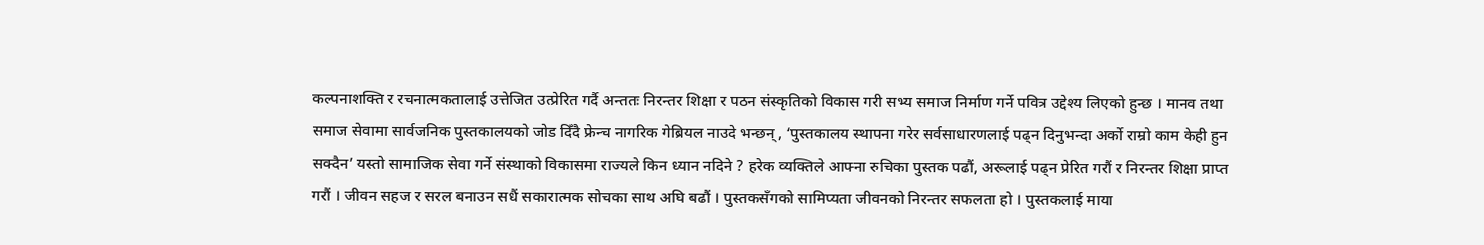कल्पनाशक्ति र रचनात्मकतालाई उत्तेजित उत्प्रेरित गर्दै अन्ततः निरन्तर शिक्षा र पठन संस्कृतिको विकास गरी सभ्य समाज निर्माण गर्ने पवित्र उद्देश्य लिएको हुन्छ । मानव तथा समाज सेवामा सार्वजनिक पुस्तकालयको जोड दिँदै फ्रेन्च नागरिक गेब्रियल नाउदे भन्छन्, ‘पुस्तकालय स्थापना गरेर सर्वसाधारणलाई पढ्न दिनुभन्दा अर्को राम्रो काम केही हुन सक्दैन’ यस्तो सामाजिक सेवा गर्ने संस्थाको विकासमा राज्यले किन ध्यान नदिने ? हरेक व्यक्तिले आफ्ना रुचिका पुस्तक पढौं, अरूलाई पढ्न प्रेरित गरौं र निरन्तर शिक्षा प्राप्त गरौं । जीवन सहज र सरल बनाउन सधैं सकारात्मक सोचका साथ अघि बढौं । पुस्तकसँगको सामिप्यता जीवनको निरन्तर सफलता हो । पुस्तकलाई माया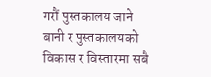गरौं पुस्तकालय जाने बानी र पुस्तकालयको विकास र विस्तारमा सबै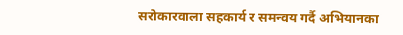सरोकारवाला सहकार्य र समन्वय गर्दै अभियानका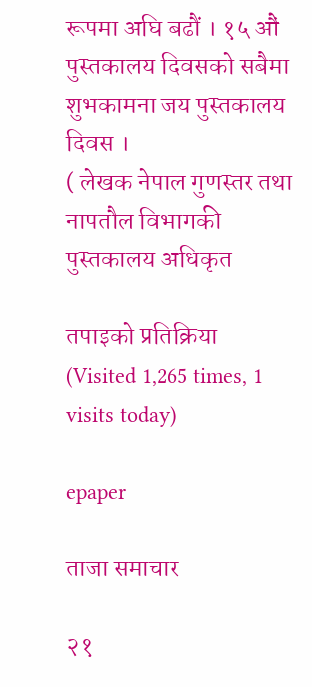रूपमा अघि बढौं । १५ औं पुस्तकालय दिवसको सबैमा शुभकामना जय पुस्तकालय दिवस ।
( लेखक नेपाल गुणस्तर तथा नापतौल विभागकी पुस्तकालय अधिकृत

तपाइको प्रतिक्रिया
(Visited 1,265 times, 1 visits today)

epaper

ताजा समाचार

२१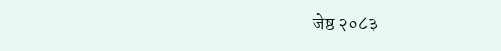जेष्ठ २०८३